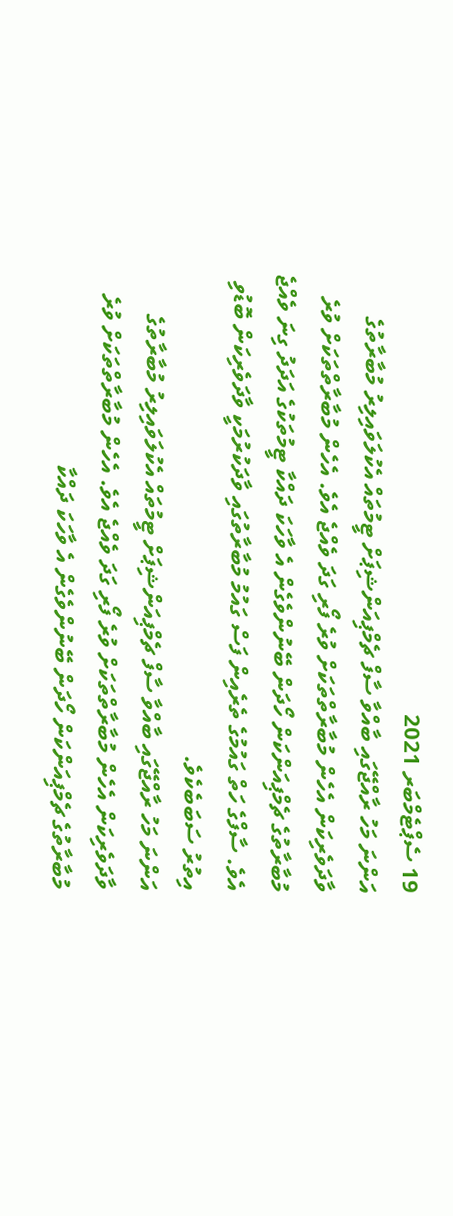19 ސެޕްޓެމްބަރ 2021
އަންނަ މަހު ރާއްޖޭގައި ބާއްވާ ސާފް ޗެމްޕިއަންޝިޕަށް ޓީމުތައް އެކުލަވައިލިރު މުބާރާތުގެ ވާދަވެރިކަން އެހެން މުބާރާތްތަކަށް ވުރެ ފޯރި ގަދަ ވެއްޖެ އެވެ. އެހެން މުބާރާތްތަކަށް ވުރެ މުބާރާތުގެ ޗެމްޕިއަންކަން ހޯދަން ބޭނުންވެގެން އެ ވާހަކަ ދައްކާ ޓީމުތަކުގެ އަދަދު ގިނަ ވެއްޖެ އެވެ. ސާފްގެ ހަތް ގައުމުގެ ތެރެއިން ފަސް ގައުމު މުބާރާތުގައި ވާދަކުރުމަކީ ވާދަވެރިކަން ބޮޑުވި އިތުރު ސަބަބެކެވެ.
އަންނަ މަހު ރާއްޖޭގައި ބާއްވާ ސާފް ޗެމްޕިއަންޝިޕަށް ޓީމުތައް އެކުލަވައިލިރު މުބާރާތުގެ ވާދަވެރިކަން އެހެން މުބާރާތްތަކަށް ވުރެ ފޯރި ގަދަ ވެއްޖެ އެވެ. އެހެން މުބާރާތްތަކަށް ވުރެ މުބާރާތުގެ ޗެމްޕިއަންކަން ހޯދަން ބޭނުންވެގެން އެ ވާހަކަ ދައްކާ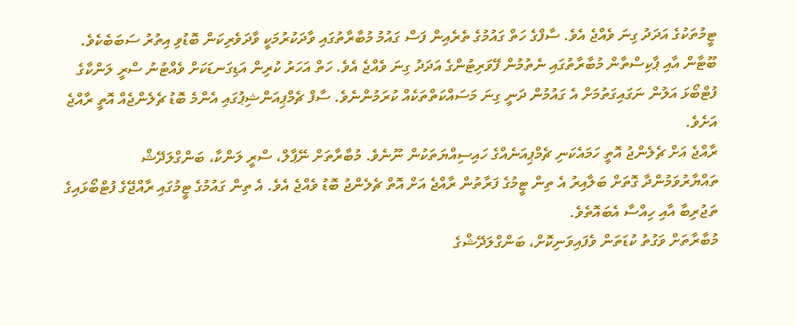ޓީމުތަކުގެ އަދަދު ގިނަ ވެއްޖެ އެވެ. ސާފްގެ ހަތް ގައުމުގެ ތެރެއިން ފަސް ގައުމު މުބާރާތުގައި ވާދަކުރުމަކީ ވާދަވެރިކަން ބޮޑުވި އިތުރު ސަބަބެކެވެ.
ބޫޓާން އާއި ޕާކިސްތާން މުބާރާތުގައި ނެތުމުން ފޭވަރިޓުންގެ އަދަދު ގިނަ ވެއްޖެ އެވެ. ހަތް އަހަރު ކުރިން އަޑިގަނޑަކަށް ވެއްޓުނު ސްރީ ލަންކާގެ ފުޓްބޯޅަ އަލުން ނަގައިގަތުމަށް އެ ގައުމުން ދަނީ ގިނަ މަސައްކަތްތަކެއް ކުރަމުންނެވެ. ސާފް ޗެމްޕިއަންޝިޕުގައި އެންމެ ބޮޑު ޗެލެންޖެއް އޮތީ ރާއްޖެ އަށެވެ.
ރާއްޖެ އަށް ޗެލެންޖު އޮތީ ހަމައެކަނި ޗެމްޕިއަނެއްގެ ހައިސިއްޔަތަކުން ނޫނެވެ. މުބާރާތަށް ނޭޕާލް، ސްރީ ލަންކާ، ބަންގްލަދޭޝް ތައްޔާރުވަމުންދާ ގޮތަށް ބަލާއިރު އެ ތިން ޓީމުގެ ފަރާތުން ރާއްޖެ އަށް އޮތް ޗެލެންޖު ބޮޑު ވެއްޖެ އެވެ. އެ ތިން ގައުމުގެ ޓީމުގައި ރާއްޖޭގެ ފުޓްބޯޅައިގެ ތަޖުރިބާ އާއި ހިއްސާ އެބައޮތެވެ.
މުބާރާތަށް ވަގުތު ކުޑަތަން ވެފައިވަނިކޮށް، ބަންގްލަދޭޝްގެ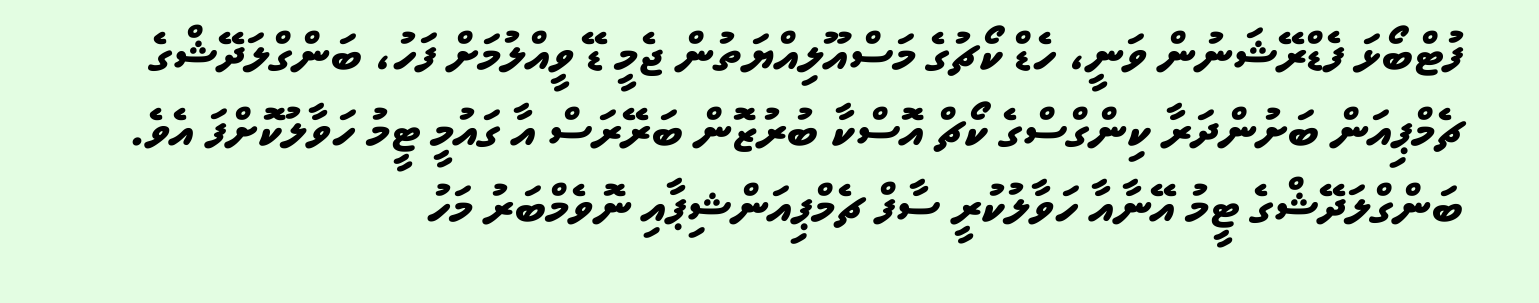ފުޓްބޯޅަ ފެޑްރޭޝަނުން ވަނީ، ހެޑް ކޯޗުގެ މަސްއޫލިއްޔަތުން ޖެމީ ޑޭ ވީއްލުމަށް ފަހު، ބަންގްލަދޭޝްގެ ޗެމްޕިއަން ބަށުންދަރާ ކިންގްސްގެ ކޯޗް އޮސްކާ ބުރުޒޮން ބަރޭރަސް އާ ގައުމީ ޓީމު ހަވާލުކޮށްފަ އެވެ. ބަންގްލަދޭޝްގެ ޓީމު އޭނާއާ ހަވާލުކުރީ ސާފް ޗެމްޕިއަންޝިޕާއި ނޮވެމްބަރު މަހު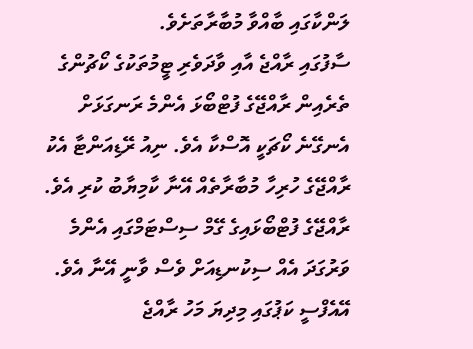ލަންކާގައި ބާއްވާ މުބާރާތަށެވެ.
ސާފުގައި ރާއްޖެ އާއި ވާދަވެރި ޓީމުތަކުގެ ކޯޗުންގެ ތެރެއިން ރާއްޖޭގެ ފުޓްބޯޅަ އެންމެ ރަނގަޅަށް އެނގޭނެ ކޯޗަކީ އޮސްކާ އެވެ. ނިއު ރޭޑިއަންޓާ އެކު ރާއްޖޭގެ ހުރިހާ މުބާރާތެއް އޭނާ ކާމިޔާބު ކުރި އެވެ. ރާއްޖޭގެ ފުޓްބޯޅައިގެ ގޭމް ސިސްޓަމްގައި އެންމެ ވަރުގަދަ އެއް ސިކުނޑިއަށް ވެސް ވާނީ އޭނާ އެވެ. އޭއެފްސީ ކަޕުގައި މިދިޔަ މަހު ރާއްޖެ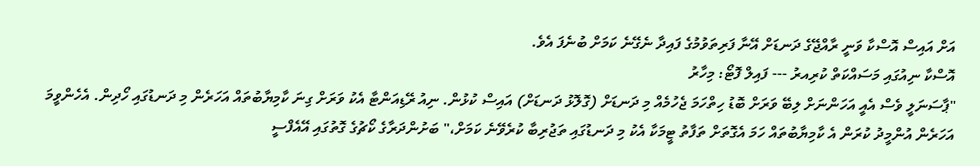އަށް އައިސް އޮސްކާ ވަނީ ރާއްޖޭގެ ދަނޑަށް އޭނާ ފަރިތަވުމުގެ ފައިދާ ނެގޭނެ ކަމަށް ބުނެފަ އެވެ.
އޮސްކާ ނިއުގައި މަސައްކަތް ކުރިއރު --- ފައިލް ފޮޓޯ: މިހާރު
"ޕާސަނަލީ ވެސް އެއީ އަހަންނަށް ލިބޭ ވަރަށް ބޮޑު ހިތްހަމަ ޖެހުމެއް މި ދަނޑަށް (ގޮލޮޅު ދަނޑަށް) އައިސް ކުޅުން. ނިއު ރޭޑިއަންޓާ އެކު ވަރަށް ގިނަ ކާމިޔާބުތައް އަހަރެން މި ދަނޑުގައި ހޯދިން. އެހެންވީމަ އަހަރެން އުންމީދު ކުރަން އެ ކާމިޔާބުތައް ހަމަ އެގޮތަށް ތަފާތު ޓީމަކާ އެކު މި ދަނޑުގައި ތަޖުރިބާ ކުރެވޭނެ ކަމަށް،" ބަށުންދަރާގެ ކޯޗުގެ ގޮތުގައި އޭއެފްސީ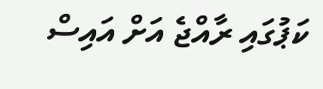ކަޕުގައި ރާއްޖެ އަށް އައިސް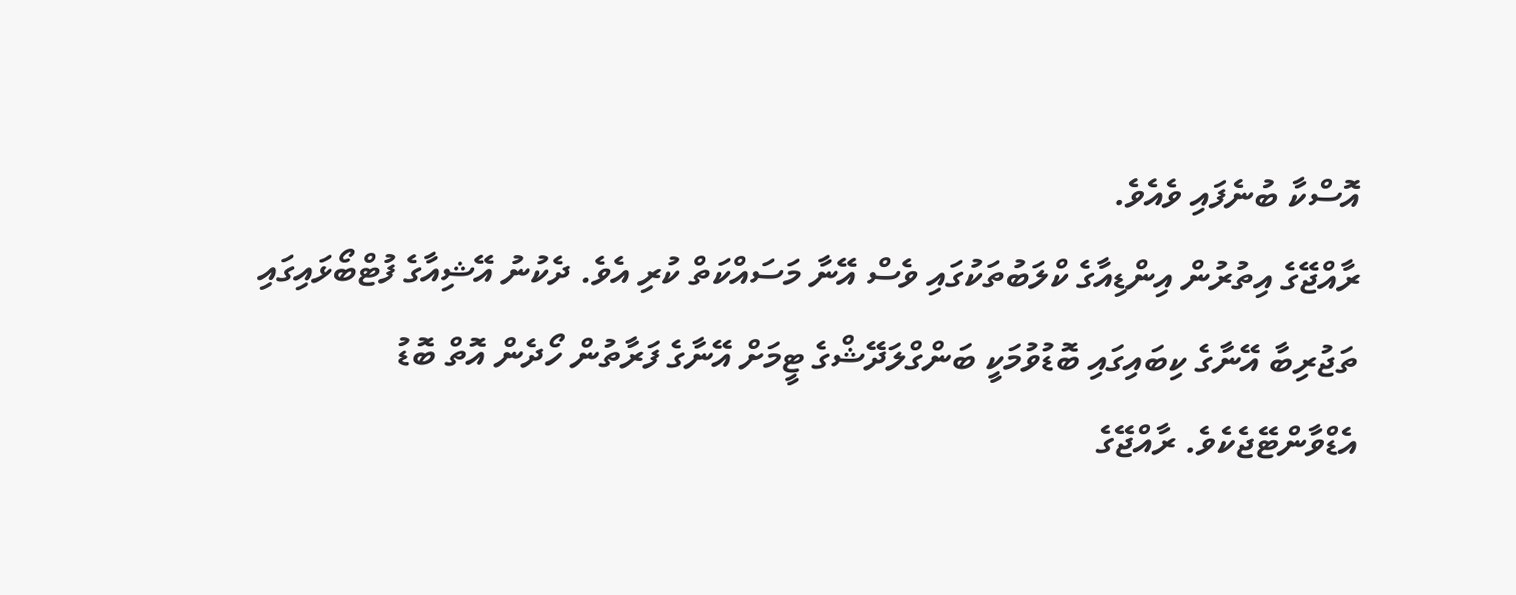އޮސްކާ ބުނެފައި ވެއެވެ.
ރާއްޖޭގެ އިތުރުން އިންޑިއާގެ ކްލަބުތަކުގައި ވެސް އޭނާ މަސައްކަތް ކުރި އެވެ. ދެކުނު އޭޝިއާގެ ފުޓްބޯޅައިގައި ތަޖުރިބާ އޭނާގެ ކިބައިގައި ބޮޑުވުމަކީ ބަންގްލަދޭޝްގެ ޓީމަށް އޭނާގެ ފަރާތުން ހޯދެން އޮތް ބޮޑު އެޑްވާންޓޭޖެކެވެ. ރާއްޖޭގެ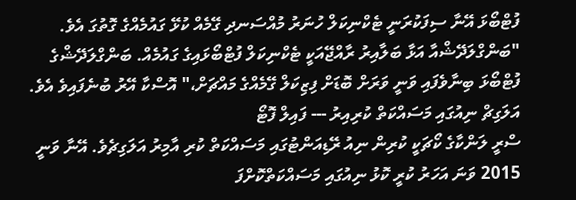ފުޓްބޯޅަ އޭނާ ސިފަކުރަނީ ޓެކްނިކަލް ހުނަރު މުއްސަނދި ގޭމެއް ކުޅޭ ގައުމެއްގެ ގޮތުގަ އެވެ.
"ބަންގްލަދޭޝްއާ އަޅާ ބަލާއިރު ރާއްޖޭއަކީ ޓެކްނިކަލް ފުޓްބޯޅައިގެ ގައުމެއް. ބަންގްލަދޭޝްގެ ފުޓްބޯޅަ ބިނާވެފައި ވަނީ ވަރަށް ބޮޑަށް ފިޒިކަލް ގޭމެއްގެ މައްޗަށް،" އޮސްކާ އޭރު ބުނެފައިވެ އެވެ.
އަލަގިޗް ނިއުގައި މަސައްކަތް ކުރިއިރު --- ފައިލް ފޮޓޯ
ސްރީ ލަންކާގެ ކޯޗަކީ ކުރިން ނިއު ރޭޑިއަންޓުގައި މަސައްކަތް ކުރި އާމިރު އަލަގިޗެވެ. އޭނާ ވަނީ 2015 ވަނަ އަހަރު ކުރީ ކޮޅު ނިއުގައި މަސައްކަތްކޮށްފަ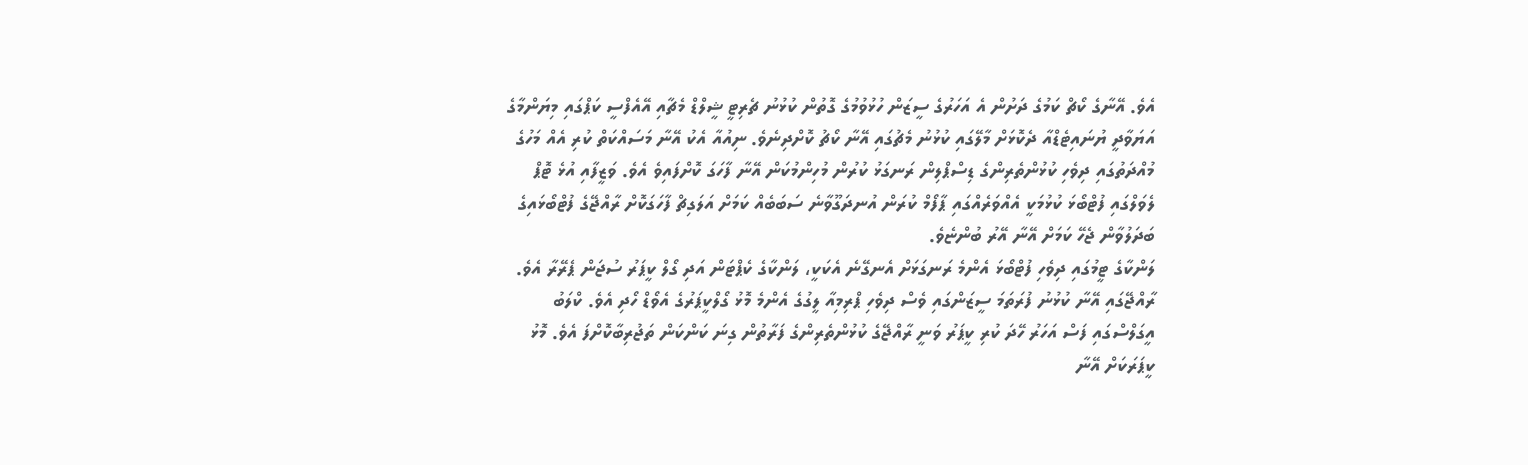އެވެ. އޭނާގެ ކޯޗް ކަމުގެ ދަށުން އެ އަހަރުގެ ސީޒަން ހުޅުވުމުގެ ގޮތުން ކުޅުނު ޗެރިޓީ ޝީލްޑް މެޗާއި އޭއެފްސީ ކަޕްގައި މިޔަންމާގެ އަޔަވާދީ ޔުނައިޓެޑްއާ ދެކޮޅަށް މާލޭގައި ކުޅުނު މެޗުގައި އޭނާ ކޯޗު ކޮށްދިނެވެ. ނިއުއާ އެކު އޭނާ މަސައްކަތް ކުރި އެއް މަހުގެ މުއްދަތުގައި ދިވެހި ކުޅުންތެރިންގެ ޑިސްޕްލިން ރަނގަޅު ކުރުން މުހިންމުކަން އޭނާ ފާހަގަ ކޮށްފައިވެ އެވެ. ވަޒީފާއި އުޅެ ޓޮޕް ލެވަލްގައި ފުޓްބޯޅަ ކުޅުމަކީ އެއްވަރެއްގައި ޕާފޯމް ކުރަން އުނދަގޫވާނެ ސަބަބެއް ކަމަށް އަލަގިޗް ފާހަގަކޮށް ރާއްޖޭގެ ފުޓްބޯޅައިގެ ބަދަލުވާން ޖެހޭ ކަމަށް އޭނާ އޭރު ބުންޏެވެ.
ލަންކާގެ ޓީމުގައި ދިވެހި ފުޓްބޯޅަ އެންމެ ރަނގަޅަށް އެނގޭނެ އެކަކީ، ލަންކާގެ ކެޕްޓަން އަދި ގޯލް ކީޕަރު ސުޖަން ޕެރޭރާ އެވެ. ރާއްޖޭގައި އޭނާ ކުޅުނު ފުރަތަމަ ސީޒަންގައި ވެސް ދިވެހި ޕްރިމިއާ ލީގުގެ އެންމެ މޮޅު ގޯލްކީޕަރުގެ އެވޯޑް ހޯދި އެވެ. ކްލަބު އީގަލްސްގައި ފަސް އަހަރު ހޭދަ ކުރި ކީޕަރު ވަނީ ރާއްޖޭގެ ކުޅުންތެރިންގެ ފަރާތުން ގިނަ ކަންކަން ތަޖުރިބާކޮށްފަ އެވެ. މޮޅު ކީޕަރަކަށް އޭނާ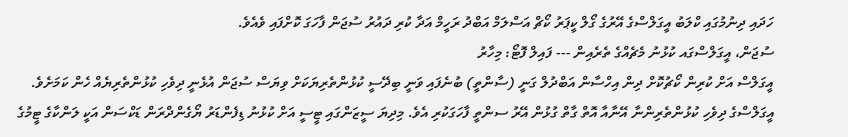ހަދައި ދިނުމުގައި ކްލަބު އީގަލްސްގެ އޭރުގެ ގޯލް ކީޕަރު ކޯޗް އަސްލަމް އަބްދު ރަހީމް އަދާ ކުރި ދައުރު ސުޖަން ފާހަގަ ކޮށްފައި ވެއެވެ.
ސުޖަން، އީގަލްސްގައ ކުޅުނު މެޗެއްގެ ތެރެއިން --- ފައިލް ފޮޓޯ: މިހާރު
އީގަލްސް އަށް ކުރިން ކޯޗުކޮށް ދިން އިހްސާން އަބްދުލް ގަނީ (ސާންތީ) ބުނެފައި ވަނީ ބިދޭސީ ކުޅުންތެރިޔަކަށް ވިޔަސް ސުޖަން އުޅެނީ ދިވެހި ކުޅުންތެރިޔެއް ހެން ކަމަށެވެ. އީގަލްސްގެ ދިވެހި ކުޅުންތެރިންނާ އޭނާއާ އޮތް ގާތް ގުޅުން އޭރު ސންތީ ފާހަގަކުރި އެވެ. މިދިޔަ ސީޒަންގައި ޓީސީ އަށް ކުޅުނު ޑިފެންޑަރު ޔޯގެންދްރަން ޑަކްސަން އަކީ ލަންކާގެ ޓީމުގެ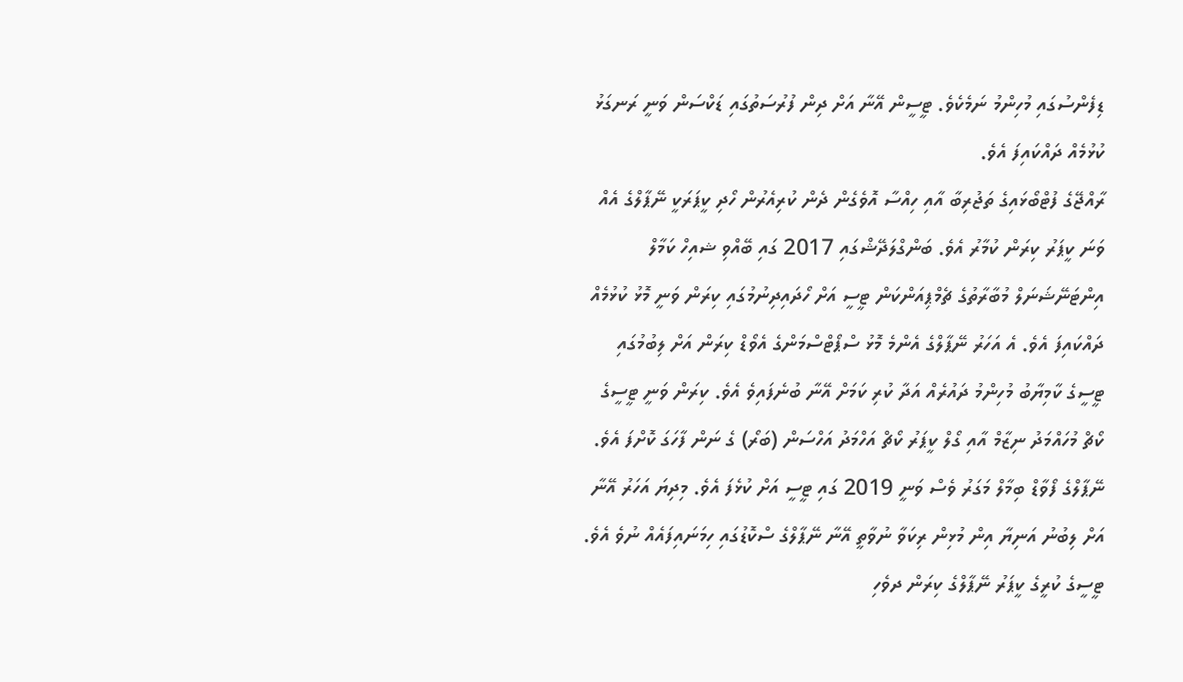ޑިފެންސުގައި މުހިންމު ނަމެކެވެ. ޓީސީން އޭނާ އަށް ދިން ފުރުސަތުގައި ޑަކްސަން ވަނީ ރަނގަޅު ކުޅުމެއް ދައްކައިފަ އެވެ.
ރާއްޖޭގެ ފުޓްބޯޅައިގެ ތަޖުރިބާ އާއި ހިއްސާ އޮވެގެން ދެން ކުރިއެރުން ހޯދި ކީޕަރަކީ ނޭޕާލްގެ އެއް ވަނަ ކީޕަރު ކިރަން ކުމާރު އެވެ. ބަންގްލަދޭޝްގައި 2017 ގައި ބޭއްވި ޝއިހް ކަމާލް އިންޓަނޭޝަނަލް މުބާރާތުގެ ޗެމްޕިއަންކަން ޓީސީ އަށް ހޯދައިދިނުމުގައި ކިރަން ވަނީ މޮޅު ކުޅުމެއް ދައްކައިފަ އެވެ. އެ އަހަރު ނޭޕާލްގެ އެންމެ މޮޅު ސްޕޯޓްސްމަންގެ އެވޯޑް ކިރަން އަށް ލިބުމުގައި ޓީސީގެ ކާމިޔާބު މުހިންމު ދައުރެއް އަދާ ކުރި ކަމަށް އޭނާ ބުނެފައިވެ އެވެ. ކިރަން ވަނީ ޓީސީގެ ކޯޗް މުހައްމަދު ނިޒާމް އާއި ގޯލް ކީޕަރު ކޯޗް އަހްމަދު އަހްސަން (ބަރޯ) ގެ ނަން ފާހަގަ ކޮށްފަ އެވެ.
ނޭޕާލްގެ ފޯވާޑް ބިމާލް މަގަރު ވެސް ވަނީ 2019 ގައި ޓީސީ އަށް ކުޅެފަ އެވެ. މިދިޔަ އަހަރު އޭނާ އަށް ލިބުނު އަނިޔާ އިން މުޅިން ރިކަވާ ނުވާތީ އޭނާ ނޭޕާލްގެ ސްކޮޑުގައި ހިމަނައިފައެއް ނުވެ އެވެ.
ޓީސީގެ ކުރީގެ ކީޕަރު ނޭޕާލްގެ ކިރަން ދވެހި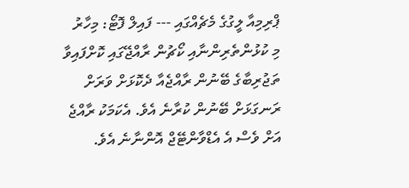ޕްރިމިއާ ލީގުގެ މެޗެއްގައި --- ފައިލް ފޮޓޯ: މިހާރު
މި ކުޅުންތެރިންނާއި ކޯޗުން ރާއްޖޭގައި ކޮށްފައިވާ ތަޖުރިބާގެ ބޭނުން ރާއްޖެއާ ދެކޮޅަށް ވަރަށް ރަނގަޅަށް ބޭނުން ކުރާނެ އެވެ. އެކަމަކު ރާއްޖެ އަށް ވެސް އެ އެޑްވާންޓޭޖް އޮންނާނެ އެވެ.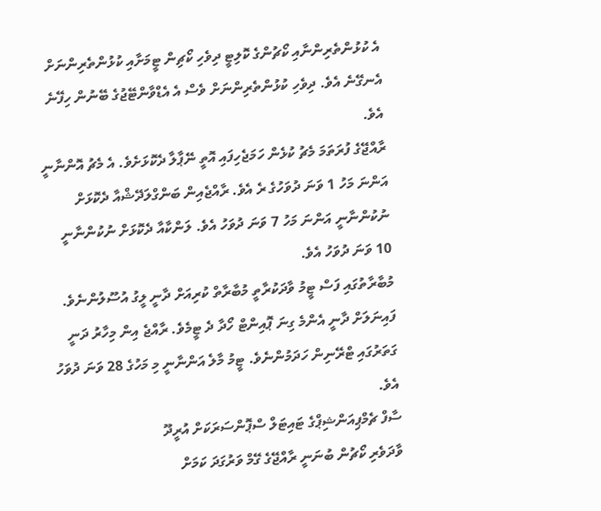އެ ކުޅުންތެރިންނާއި ކޯޗުންގެ ކޮލިޓީ ދިވެހި ކޯޗިން ޓީމަށާއި ކުޅުންތެރިންނަށް އެނގޭނެ އެވެ. ދިވެހި ކުޅުންތެރިންނަށް ވެސް އެ އެޑްވާންޓޭޖުގެ ބޭނުން ހިފޭނެ އެވެ.
ރާއްޖޭގެ ފުރަތަމަ މެޗު ކުޅެން ހަމަޖެހިފައި އޮތީ ނޭޕާލާ ދެކޮޅަށެވެ. އެ މެޗު އޮންނާނީ އަންނަ މަހު 1 ވަނަ ދުވަހުގެ ރެ އެވެ. ރާއްޖެއިން ބަންގްލަދޭޝްއާ ދެކޮޅަށް ނުކުންނާނީ އަންނަ މަހު 7 ވަނަ ދުވަހު އެވެ. ލަންކާއާ ދެކޮޅަށް ނުކުންނާނީ 10 ވަނަ ދުވަހު އެވެ.
މުބާރާތުގައި ފަސް ޓީމު ވާދަކުރާތީ މުބާރާތް ކުރިއަށް ދާނީ ލީގު އުސޫލުންނެވެ. ފައިނަލަށް ދާނީ އެންމެ ގިނަ ޕޮއިންޓް ހޯދާ ދެ ޓީމެވެ. ރާއްޖެ އިން މިހާރު ދަނީ ގަތަރުގައި ޓްރޭނިން ހަދަމުންނެވެ. ޓީމު މާލެ އަންނާނީ މި މަހުގެ 28 ވަނަ ދުވަހު އެވެ.
ސާފް ޗެމްޕިއަންޝިޕްގެ ޓައިޓަލް ސްޕޮންސަރަކަށް އުރީދޫ
ވާދަވެރި ކޯޗުން ބުނަނީ ރާއްޖޭގެ ގޭމް ވަރުގަދަ ކަމަށް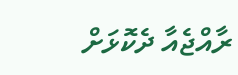ރާއްޖެއާ ދެކޮޅަށް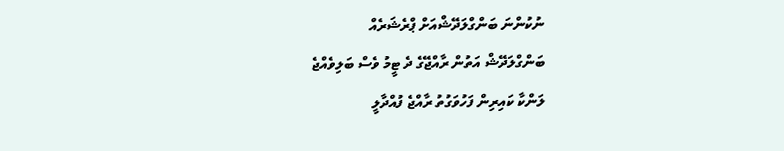ނުކުންނަ ބަންގްލަދޭޝްއަށް ޕްރެޝަރެއް
ބަންގްލަދޭޝް އަތުން ރާއްޖޭގެ ދެ ޓީމު ވެސް ބަލިވެއްޖެ
ލަންކާ ކައިރިން ފަހުވަގުތު ރާއްޖެ ފުއްދާލީ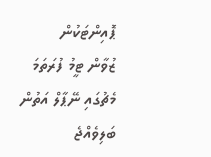ޕޮއިންޓަކުން
ޒުވާން ޓީމު ފުރަތަމަ މެޗުގައި ނޭޕާލް އަތުން ބަލިވެއްޖެ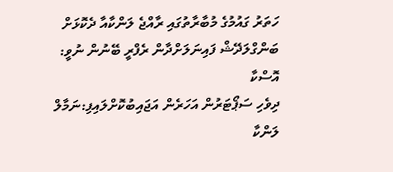ހަތަރު ގައުމުގެ މުބާރާތުގައި ރާއްޖެ ލަންކާއާ ދެކޮޅަށް
ބަންގްލަދޭޝް ފައިނަލަށްދާން ރެފްރީ ބޭނުން ނުވީ: އޮސްކާ
ދިވެހި ސަޕޯޓަރުން އަހަރެން އަޖައިބުކޮށްލައިފި:ނަމާލް
ލަންކާ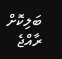ބަލިކޮށް ރާއްޖެ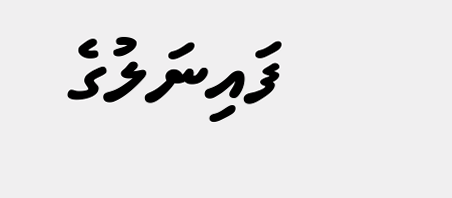ފައިނަލުގެ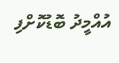އުއްމީދު ބޮޑުކޮށްފި